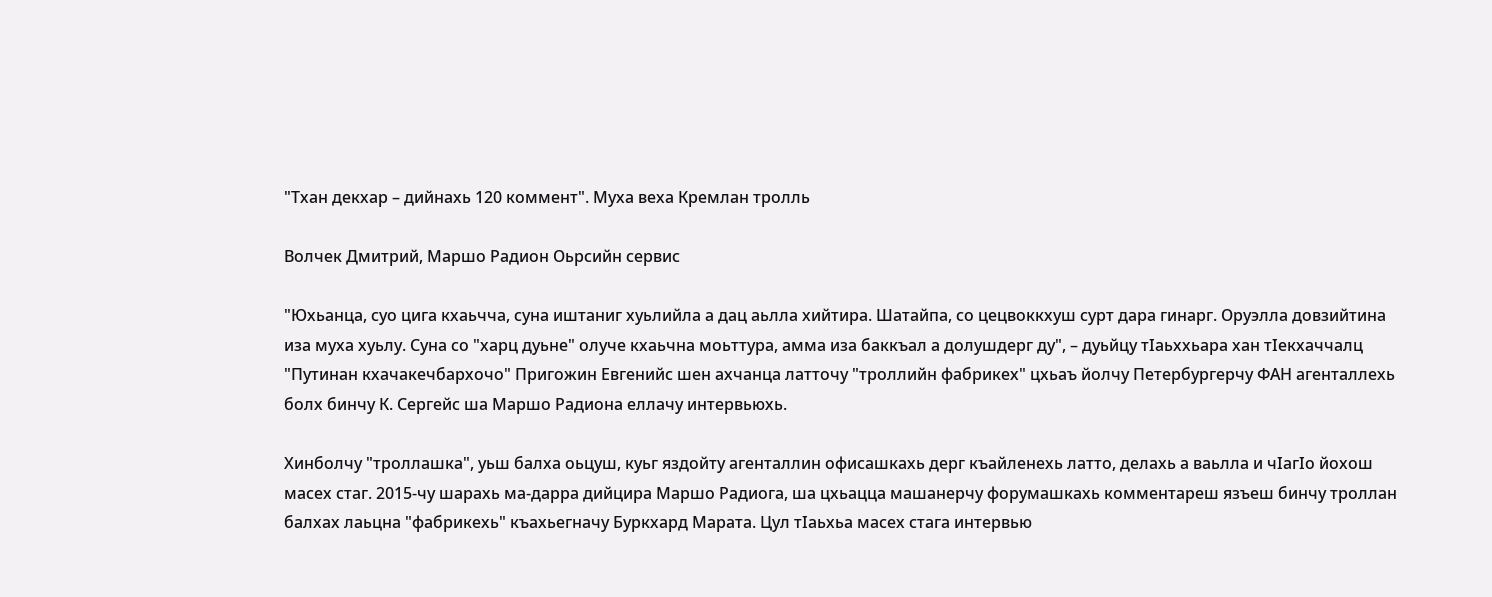"Тхан декхар – дийнахь 120 коммент". Муха веха Кремлан тролль

Волчек Дмитрий, Маршо Радион Оьрсийн сервис

"Юхьанца, суо цига кхаьчча, суна иштаниг хуьлийла а дац аьлла хийтира. Шатайпа, со цецвоккхуш сурт дара гинарг. Оруэлла довзийтина иза муха хуьлу. Суна со "харц дуьне" олуче кхаьчна моьттура, амма иза баккъал а долушдерг ду", – дуьйцу тIаьххьара хан тIекхаччалц "Путинан кхачакечбархочо" Пригожин Евгенийс шен ахчанца латточу "троллийн фабрикех" цхьаъ йолчу Петербургерчу ФАН агенталлехь болх бинчу К. Сергейс ша Маршо Радиона еллачу интервьюхь.

Хинболчу "троллашка", уьш балха оьцуш, куьг яздойту агенталлин офисашкахь дерг къайленехь латто, делахь а ваьлла и чIагIо йохош масех стаг. 2015-чу шарахь ма-дарра дийцира Маршо Радиога, ша цхьацца машанерчу форумашкахь комментареш язъеш бинчу троллан балхах лаьцна "фабрикехь" къахьегначу Буркхард Марата. Цул тIаьхьа масех стага интервью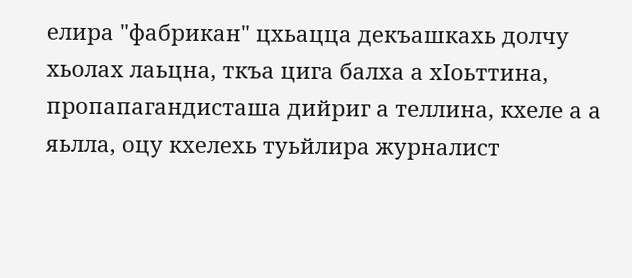елира "фабрикан" цхьацца декъашкахь долчу хьолах лаьцна, ткъа цига балха а хIоьттина, пропапагандисташа дийриг а теллина, кхеле а а яьлла, оцу кхелехь туьйлира журналист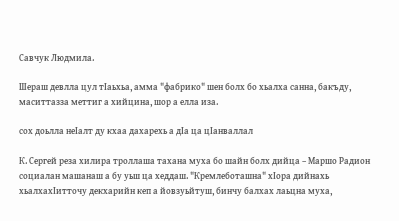Савчук Людмила.

Шераш девлла цул тIаьхьа, амма "фабрико" шен болх бо хьалха санна, бакъду, маситтазза меттиг а хийцина, шор а елла иза.

сох доьлла неIалт ду кхаа дахарехь а дIа ца цIанваллал

К. Сергей реза хилира троллаша тахана муха бо шайн болх дийца – Маршо Радион социалан машанаш а бу уьш ца хеддаш. "Кремлеботашна" хIора дийнахь хьалхахIитточу декхарийн кеп а йовзуьйтуш, бинчу балхах лаьцна муха,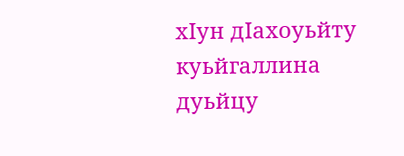хIун дIахоуьйту куьйгаллина дуьйцу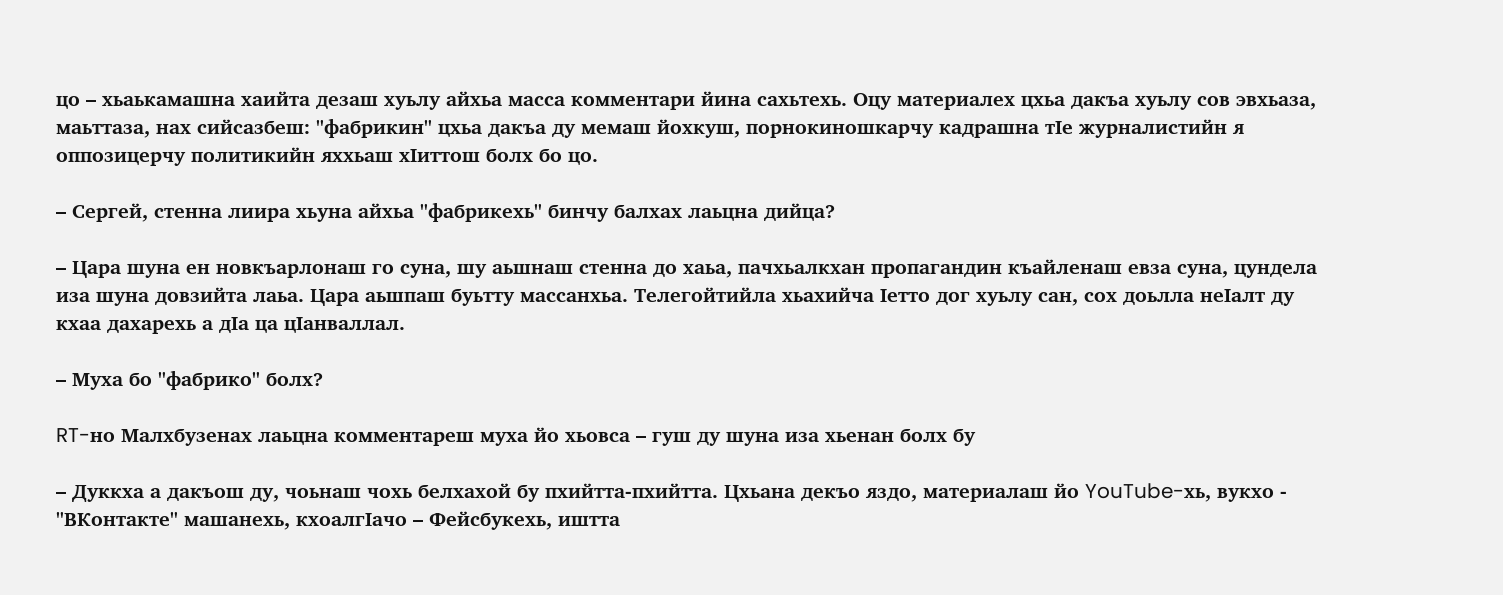цо – хьаькамашна хаийта дезаш хуьлу айхьа масса комментари йина сахьтехь. Оцу материалех цхьа дакъа хуьлу сов эвхьаза, маьттаза, нах сийсазбеш: "фабрикин" цхьа дакъа ду мемаш йохкуш, порнокиношкарчу кадрашна тIе журналистийн я оппозицерчу политикийн яххьаш хIиттош болх бо цо.

– Сергей, стенна лиира хьуна айхьа "фабрикехь" бинчу балхах лаьцна дийца?

– Цара шуна ен новкъарлонаш го суна, шу аьшнаш стенна до хаьа, пачхьалкхан пропагандин къайленаш евза суна, цундела иза шуна довзийта лаьа. Цара аьшпаш буьтту массанхьа. Телегойтийла хьахийча Iетто дог хуьлу сан, сох доьлла неIалт ду кхаа дахарехь а дIа ца цIанваллал.

– Муха бо "фабрико" болх?

RT-но Малхбузенах лаьцна комментареш муха йо хьовса – гуш ду шуна иза хьенан болх бу

– Дуккха а дакъош ду, чоьнаш чохь белхахой бу пхийтта-пхийтта. Цхьана декъо яздо, материалаш йо YouTube-хь, вукхо - "ВКонтакте" машанехь, кхоалгIачо – Фейсбукехь, иштта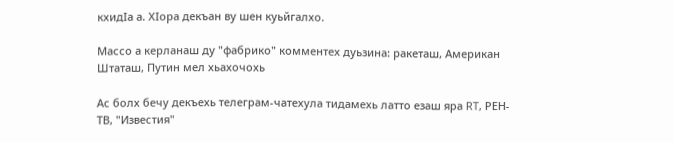кхидIа а. ХIора декъан ву шен куьйгалхо.

Массо а керланаш ду "фабрико" комментех дуьзина: ракеташ, Американ Штаташ, Путин мел хьахочохь

Ас болх бечу декъехь телеграм-чатехула тидамехь латто езаш яра RT, РЕН-ТВ, "Известия"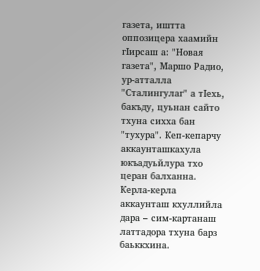газета, иштта оппозицера хаамийн гIирсаш а: "Новая газета", Маршо Радио, ур-атталла "Сталингулаг" а тIехь, бакъду, цуьнан сайто тхуна сихха бан "тухура". Кеп-кепарчу аккаунташкахула юкъадуьйлура тхо церан балханна. Керла-керла аккаунташ кхуллийла дара – сим-картанаш латтадора тхуна барз баьккхина.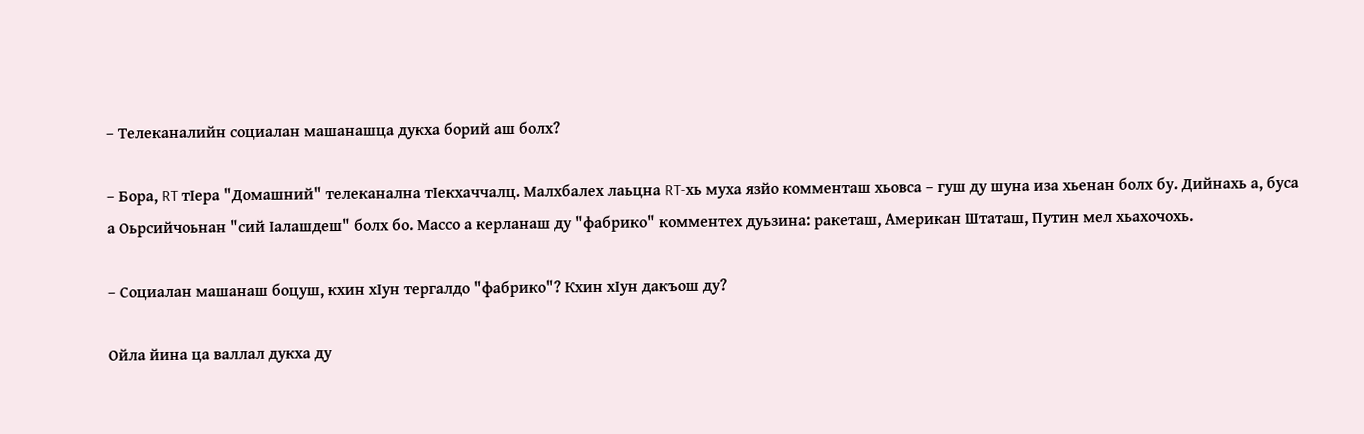– Телеканалийн социалан машанашца дукха борий аш болх?

– Бора, RT тIера "Домашний" телеканална тIекхаччалц. Малхбалех лаьцна RT-хь муха язйо комменташ хьовса – гуш ду шуна иза хьенан болх бу. Дийнахь а, буса а Оьрсийчоьнан "сий Iалашдеш" болх бо. Массо а керланаш ду "фабрико" комментех дуьзина: ракеташ, Американ Штаташ, Путин мел хьахочохь.

– Социалан машанаш боцуш, кхин хIун тергалдо "фабрико"? Кхин хIун дакъош ду?

Ойла йина ца валлал дукха ду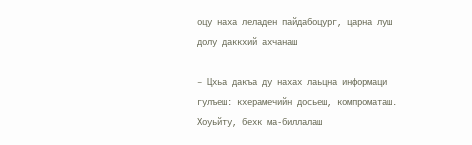оцу наха леладен пайдабоцург, царна луш долу даккхий ахчанаш

– Цхьа дакъа ду нахах лаьцна информаци гулъеш: кхерамечийн досьеш, компроматаш. Хоуьйту, бехк ма-биллалаш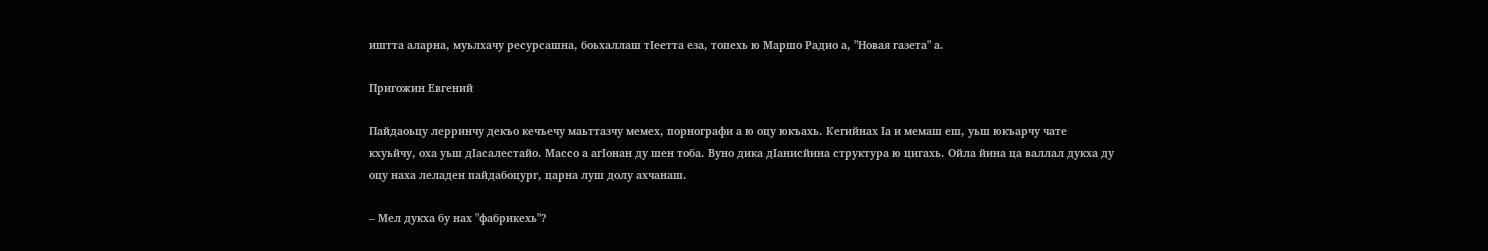иштта аларна, муьлхачу ресурсашна, боьхаллаш тIеетта еза, топехь ю Маршо Радио а, "Новая газета" а.

Пригожин Евгений

Пайдаоьцу лерринчу декъо кечъечу маьттазчу мемех, порнографи а ю оцу юкъахь. Кегийнах Iа и мемаш еш, уьш юкъарчу чате кхуьйчу, оха уьш дIасалестайо. Массо а агIонан ду шен тоба. Вуно дика дIанисйина структура ю цигахь. Ойла йина ца валлал дукха ду оцу наха леладен пайдабоцург, царна луш долу ахчанаш.

– Мел дукха бу нах "фабрикехь"?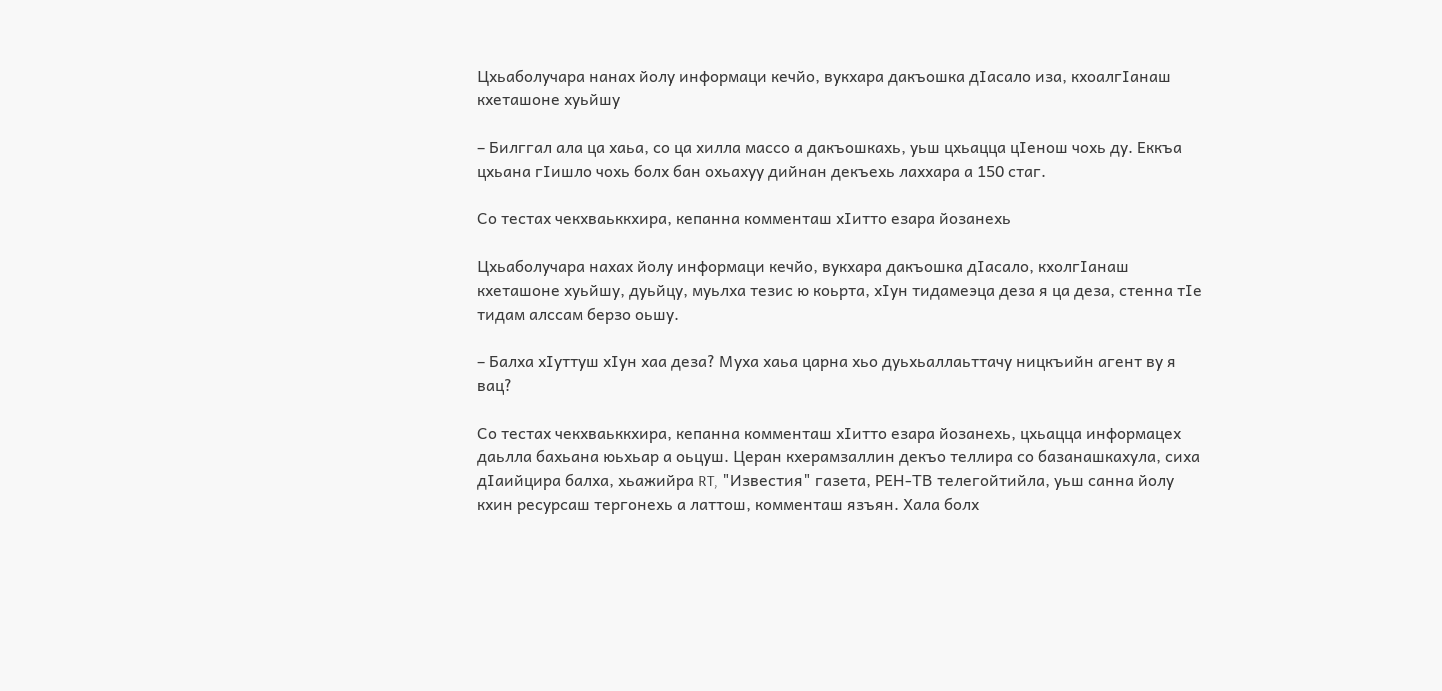Цхьаболучара нанах йолу информаци кечйо, вукхара дакъошка дIасало иза, кхоалгIанаш кхеташоне хуьйшу

– Билггал ала ца хаьа, со ца хилла массо а дакъошкахь, уьш цхьацца цIенош чохь ду. Еккъа цхьана гIишло чохь болх бан охьахуу дийнан декъехь лаххара а 150 стаг.

Со тестах чекхваьккхира, кепанна комменташ хIитто езара йозанехь

Цхьаболучара нахах йолу информаци кечйо, вукхара дакъошка дIасало, кхолгIанаш кхеташоне хуьйшу, дуьйцу, муьлха тезис ю коьрта, хIун тидамеэца деза я ца деза, стенна тIе тидам алссам берзо оьшу.

– Балха хIуттуш хIун хаа деза? Муха хаьа царна хьо дуьхьаллаьттачу ницкъийн агент ву я вац?

Со тестах чекхваьккхира, кепанна комменташ хIитто езара йозанехь, цхьацца информацех даьлла бахьана юьхьар а оьцуш. Церан кхерамзаллин декъо теллира со базанашкахула, сиха дIаийцира балха, хьажийра RT, "Известия" газета, РЕН-ТВ телегойтийла, уьш санна йолу кхин ресурсаш тергонехь а латтош, комменташ язъян. Хала болх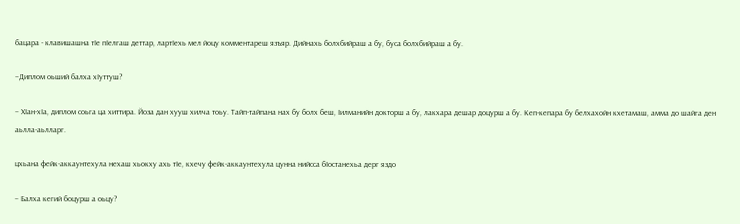бацара - клавишашна тIе пIелгаш деттар, лартIехь мел йоцу комментареш язъяр. Дийнахь болхбийраш а бу, буса болхбийраш а бу.

–Диплом оьший балха хIуттуш?

– ХIан-хIа, диплом соьга ца хиттира. Йоза дан хууш хилча тоьу. Тайп-тайпана нах бу болх беш, Iилманийн докторш а бу, лакхара дешар доцурш а бу. Кеп-кепара бу белхахойн кхетамаш, амма до шайга ден аьлла-аьлларг.

цхьана фейк-аккаунтехула нехаш хьокху ахь тIе, кхечу фейк-аккаунтехула цунна нийсса бIостанехьа дерг яздо

– Балха кегий боцурш а оьцу?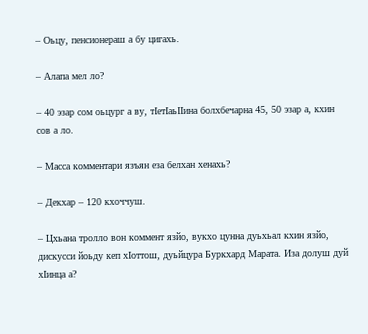– Оьцу, пенсионераш а бу цигахь.

– Алапа мел ло?

– 40 эзар сом оьцург а ву, тIетIаьIIина болхбечарна 45, 50 эзар а, кхин сов а ло.

– Масса комментари язъян еза белхан хенахь?

– Декхар – 120 кхоччуш.

– Цхьана тролло вон коммент язйо, вукхо цунна дуьхьал кхин язйо, дискусси йоьду кеп хIоттош, дуьйцура Буркхард Марата. Иза долуш дуй хIинца а?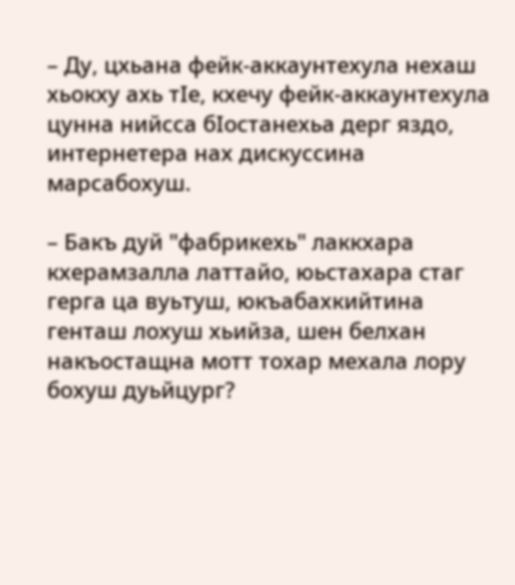– Ду, цхьана фейк-аккаунтехула нехаш хьокху ахь тIе, кхечу фейк-аккаунтехула цунна нийсса бIостанехьа дерг яздо, интернетера нах дискуссина марсабохуш.

– Бакъ дуй "фабрикехь" лаккхара кхерамзалла латтайо, юьстахара стаг герга ца вуьтуш, юкъабахкийтина генташ лохуш хьийза, шен белхан накъостащна мотт тохар мехала лору бохуш дуьйцург?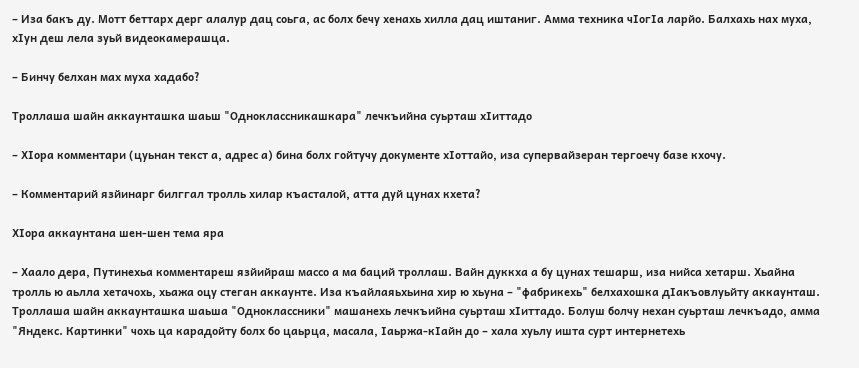– Иза бакъ ду. Мотт беттарх дерг алалур дац соьга, ас болх бечу хенахь хилла дац иштаниг. Амма техника чIогIа ларйо. Балхахь нах муха, хIун деш лела зуьй видеокамерашца.

– Бинчу белхан мах муха хадабо?

Троллаша шайн аккаунташка шаьш "Одноклассникашкара" лечкъийна суьрташ хIиттадо

– ХIора комментари (цуьнан текст а, адрес а) бина болх гойтучу документе хIоттайо, иза супервайзеран тергоечу базе кхочу.

– Комментарий язйинарг билггал тролль хилар къасталой, атта дуй цунах кхета?

ХIора аккаунтана шен-шен тема яра

– Хаало дера, Путинехьа комментареш язйийраш массо а ма баций троллаш. Вайн дуккха а бу цунах тешарш, иза нийса хетарш. Хьайна тролль ю аьлла хетачохь, хьажа оцу стеган аккаунте. Иза къайлаяьхьина хир ю хьуна – "фабрикехь" белхахошка дIакъовлуьйту аккаунташ. Троллаша шайн аккаунташка шаьша "Одноклассники" машанехь лечкъийна суьрташ хIиттадо. Болуш болчу нехан суьрташ лечкъадо, амма "Яндекс. Картинки" чохь ца карадойту болх бо цаьрца, масала, Iаьржа-кIайн до – хала хуьлу ишта сурт интернетехь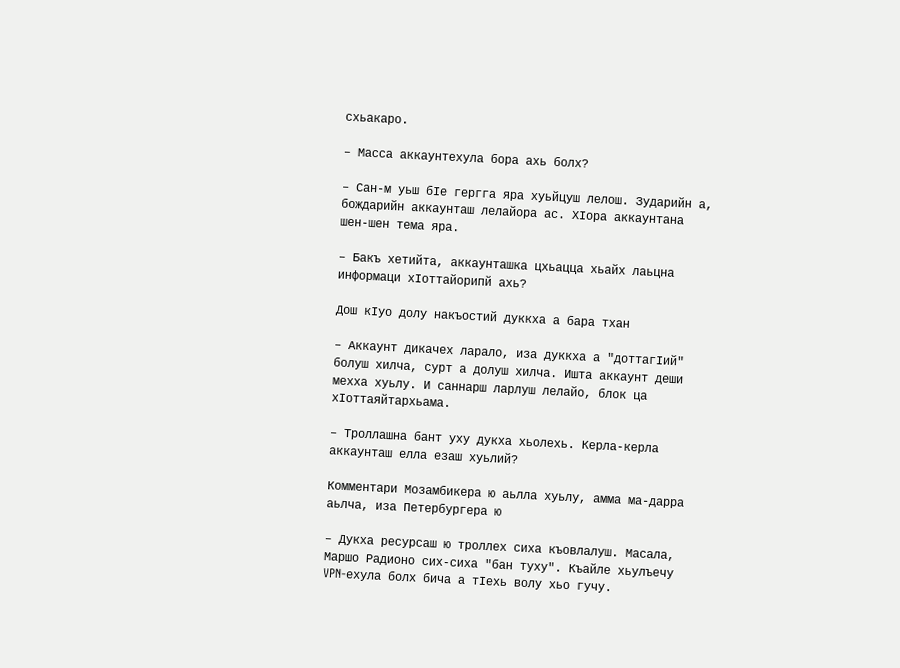схьакаро.

– Масса аккаунтехула бора ахь болх?

– Сан-м уьш бIе гергга яра хуьйцуш лелош. Зударийн а, бождарийн аккаунташ лелайора ас. ХIора аккаунтана шен-шен тема яра.

– Бакъ хетийта, аккаунташка цхьацца хьайх лаьцна информаци хIоттайорипй ахь?

Дош кIуо долу накъостий дуккха а бара тхан

– Аккаунт дикачех ларало, иза дуккха а "доттагIий" болуш хилча, сурт а долуш хилча. Ишта аккаунт деши мехха хуьлу. И саннарш ларлуш лелайо, блок ца хIоттаяйтархьама.

– Троллашна бант уху дукха хьолехь. Керла-керла аккаунташ елла езаш хуьлий?

Комментари Мозамбикера ю аьлла хуьлу, амма ма-дарра аьлча, иза Петербургера ю

– Дукха ресурсаш ю троллех сиха къовлалуш. Масала, Маршо Радионо сих-сиха "бан туху". Къайле хьулъечу VPN-ехула болх бича а тIехь волу хьо гучу.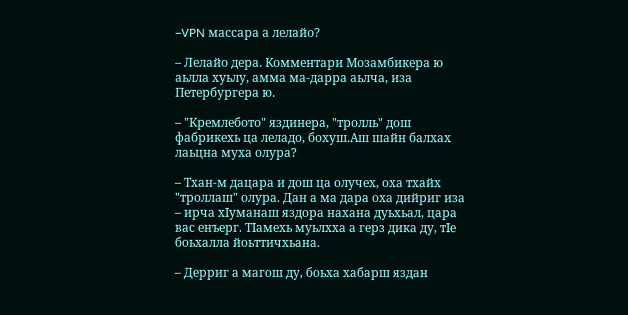–VPN массара а лелайо?

– Лелайо дера. Комментари Мозамбикера ю аьлла хуьлу, амма ма-дарра аьлча, иза Петербургера ю.

– "Кремлебото" яздинера, "тролль" дош фабрикехь ца леладо, бохуш.Аш шайн балхах лаьцна муха олура?

– Тхан-м дацара и дош ца олучех, оха тхайх "троллаш" олура. Дан а ма дара оха дийриг иза – ирча хIуманаш яздора нахана дуьхьал, цара вас енъерг. ТIамехь муьлхха а герз дика ду, тIе боьхалла йоьттичхьана.

– Дерриг а магош ду, боьха хабарш яздан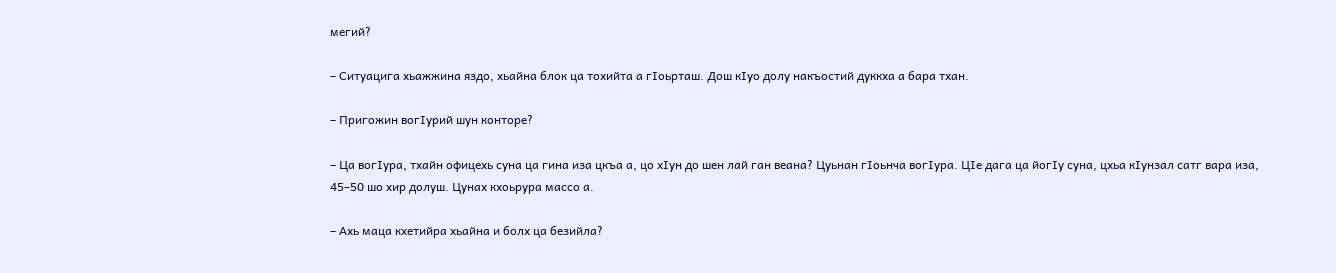мегий?

– Ситуацига хьажжина яздо, хьайна блок ца тохийта а гIоьрташ. Дош кIуо долу накъостий дуккха а бара тхан.

– Пригожин вогIурий шун конторе?

– Ца вогIура, тхайн офицехь суна ца гина иза цкъа а, цо хIун до шен лай ган веана? Цуьнан гIоьнча вогIура. ЦIе дага ца йогIу суна, цхьа кIунзал сатг вара иза, 45–50 шо хир долуш. Цунах кхоьрура массо а.

– Ахь маца кхетийра хьайна и болх ца безийла?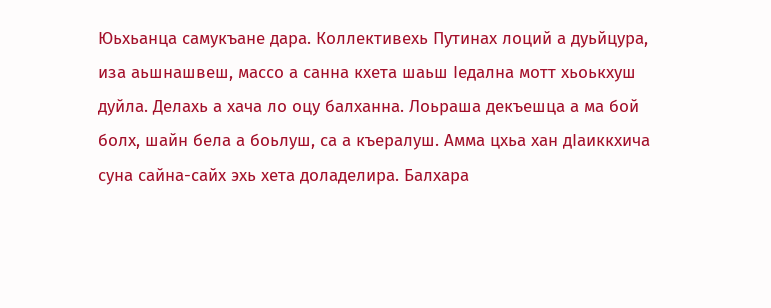Юьхьанца самукъане дара. Коллективехь Путинах лоций а дуьйцура, иза аьшнашвеш, массо а санна кхета шаьш Iедална мотт хьоькхуш дуйла. Делахь а хача ло оцу балханна. Лоьраша декъешца а ма бой болх, шайн бела а боьлуш, са а къералуш. Амма цхьа хан дIаиккхича суна сайна-сайх эхь хета доладелира. Балхара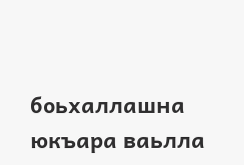боьхаллашна юкъара ваьлла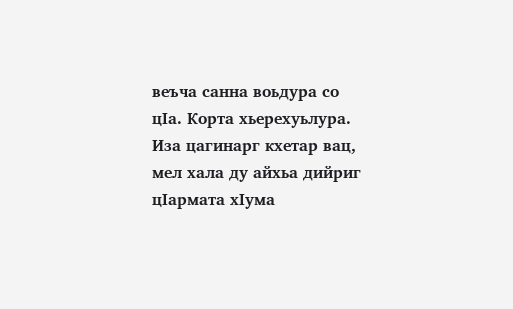веъча санна воьдура со цIа. Корта хьерехуьлура. Иза цагинарг кхетар вац, мел хала ду айхьа дийриг цIармата хIума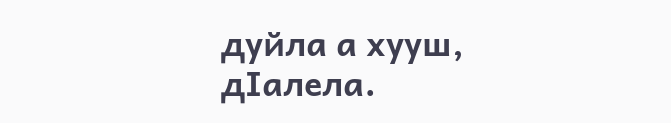дуйла а хууш, дIалела.